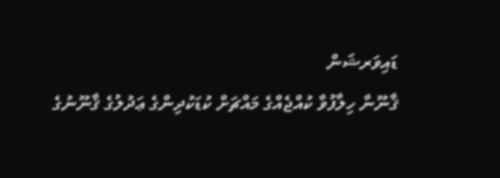ޑައިވަރޝަން
ޤާނޫނާ ހިލާފުވާ ކުއްޖެއްގެ މައްޗަށް ކުޑަކުދިންގެ ޢަދުލުގެ ޤާނޫނުގެ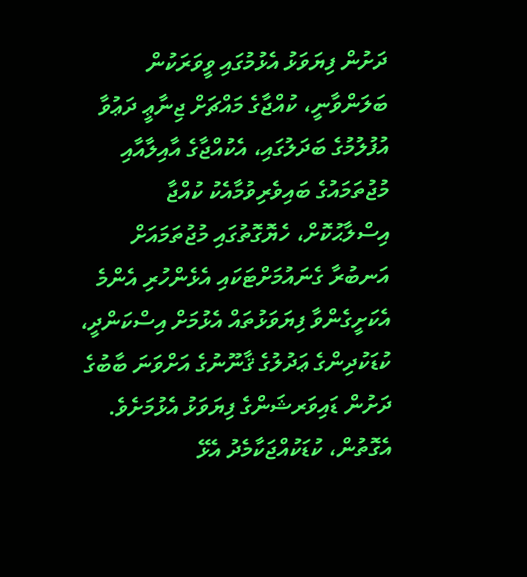ދަށުން ފިޔަވަޅު އެޅުމުގައި ވީވަރަކުން ބަލަންވާނީ، ކުއްޖާގެ މައްޗަށް ޖިނާޢީ ދަޢުވާ އުފުލުމުގެ ބަދަލުގައި، އެކުއްޖާގެ އާއިލާއާއި މުޖުތަމައުގެ ބައިވެރިވުމާއެކު ކުއްޖާ އިސްލާޙުކޮށް، ހެޔޮގޮތުގައި މުޖުތަމައަށް އަނބުރާ ގެނައުމަށްޓަކައި އެޅެންހުރި އެންމެ އެކަށީގެންވާ ފިޔަވަޅުތައް އެޅުމަށް އިސްކަންދީ، ކުޑަކުދިންގެ ޢަދުލުގެ ޤާނޫނުގެ އަށްވަނަ ބާބުގެ ދަށުން ޑައިވަރޝަންގެ ފިޔަވަޅު އެޅުމަށެވެ. އެގޮތުން، ކުޑަކުއްޖަކާމެދު އެޅޭ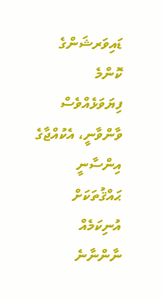ޑައިވަރޝަންގެ ކޮންމެ ފިޔަވަޅެއްވެސް ވާންވާނީ، އެކުއްޖާގެ އިންސާނީ ޙައްޤުތަކަށް އުނިކަމެއް ނާންނާނެ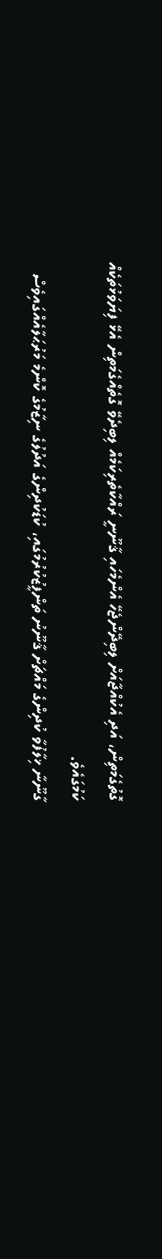ގޮތުގެމަތިން، އަދި އެކުއްޖާއަށް ލިބިދޭންޖެހޭ އެންމެހައި ޤާނޫނީ ރައްކާތެރިކަމެއް ލިބިދެވޭ ގޮތެއްގެމަތިން އެޅޭ ފިޔަވަޅުތަކެއް ކަމުގައެވެ.
ގާނޫނާ ޚިލާފުވާ ކުދިންގެ މައްޗަށް ޤާނޫނު ތަންފީޒުކުރުމުގައި، ކުޑަކުދިންގެ އަދުލުގެ ނިޒާމުގެ ކޮންމެ މަރުޙަލާއެއްގައިވެސް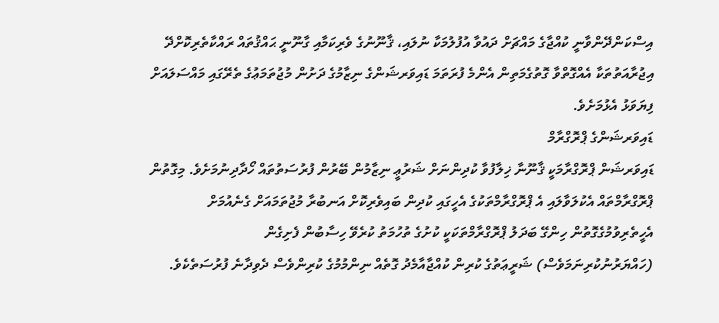އިސްކަންދޭންވާނީ ކުއްޖާގެ މައްޗަށް ދައުވާ އުފުލުމަކާ ނުލައި، ޤާނޫނުގެ ވެރިކަމާއި ގާނޫނީ ޙައްޤުތައް ރައްކާތެރިކޮށްދޭ އިޖުރާއަތުތަކާ އެއްގޮތްވާ ގޮތުގެމަތިން އެންމެ ފުރަތަމަ ޑައިވަރޝަންގެ ނިޒާމުގެ ދަށުން މުޖުތަމަޢުގެ ތެރޭގައި މައްސަލައަށް ފިޔަވަޅު އެޅުމަށެވެ.
ޑައިވަރޝަންގެ ޕްރޮގްރާމް
ޑައިވަރޝަން ޕްރޮގްރާމަކީ ޤާނޫނާ ޚިލާފުވާ ކުދިންނަށް ޝަރުޢީ ނިޒާމުން ބޭރުން ފުރުސަތުތައް ހޯދާދިނުމަށެވެ. މިގޮތުން ޕްރޮގްރާމްތައް އެކުލަވާލައި އެ ޕްރޮގްރާމްތަކުގެ އެހީގައި ކުދިން ބައިވެރިކޮށް އަނބުރާ މުޖުތަމައަށް ގެނެއުމަށް އެހީތެރިވުމުގެގޮތުން ހިންގޭ ބަދަލު ޕްރޮގްރާމްތަކަކީ ކުށުގެ ތުހުމަތު ކުރެވޭ ހިސާބުން ފެށިގެން (ހައްޔަރުނުކުރިނަމަވެސް) ޝަރީޢަތުގެ ކުރިން ކުއްޖާއާމެދު ގޮތެއް ނިންމުމުގެ ކުރިންވެސް ދެވިދާނެ ފުރުސަތެކެވެ.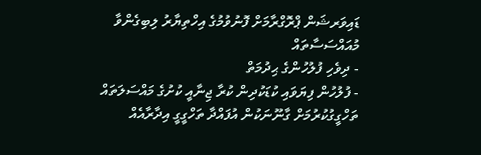ޑައިވަރޝަން ޕްރޮގްރާމަށް ފޮނުވުމުގެ އިހްތިޔާރު ލިބިގެންވާ މުއައްސަސާތައް
- ދިވެހި ފުލުހުންގެ ޙިދުމަތް
- ފުލުހުން ފިޔަވައި ކުޑަކުދިން ކުރާ ޖިނާއީ ކުށުގެ މައްސަލަތައް ތަހްގީގުކުރުމަށް ގާނޫނަކުން އުފައްދާ ތަހްގީގީ އިދާރާއެއް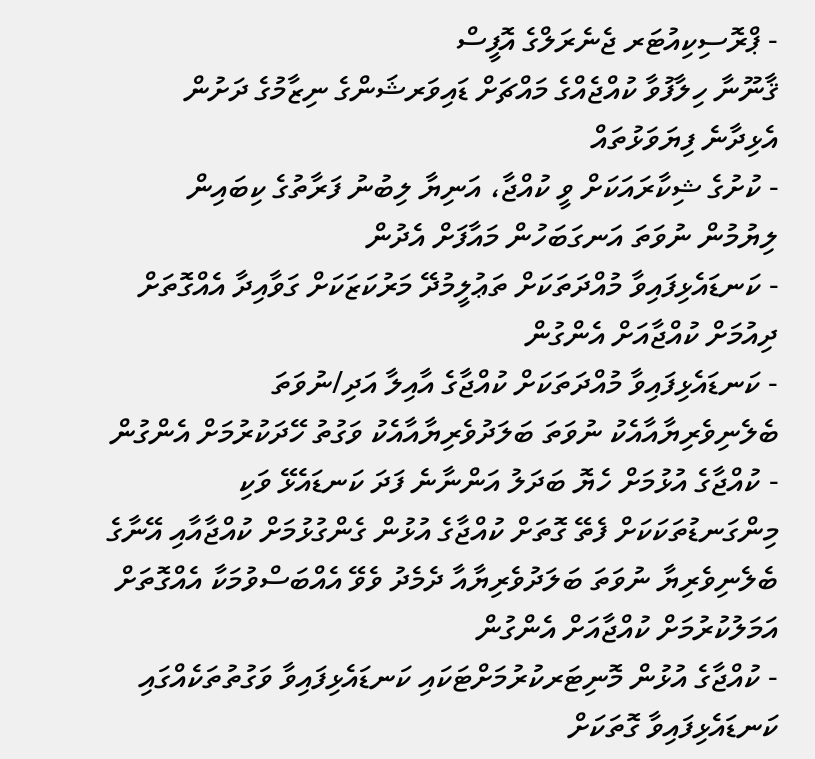- ޕްރޮސިކިއުޓަރ ޖެނެރަލްގެ އޮފީސް
ޤާނޫނާ ހިލާފުވާ ކުއްޖެއްގެ މައްޗަށް ޑައިވަރޝަންގެ ނިޒާމުގެ ދަށުން އެޅިދާނެ ފިޔަވަޅުތައް
- ކުށުގެ ޝިކާރައަކަށް ވީ ކުއްޖާ، އަނިޔާ ލިބުނު ފަރާތުގެ ކިބައިން ލިޔުމުން ނުވަތަ އަނގަބަހުން މައާފަށް އެދުން
- ކަނޑައެޅިފައިވާ މުއްދަތަކަށް ތަޢުލީމުދޭ މަރުކަޒަކަށް ގަވާއިދާ އެއްގޮތަށް ދިއުމަށް ކުއްޖާއަށް އެންގުން
- ކަނޑައެޅިފައިވާ މުއްދަތަކަށް ކުއްޖާގެ އާއިލާ އަދި/ނުވަތަ ބެލެނިވެރިޔާއާއެކު ނުވަތަ ބަލަދުވެރިޔާއާއެކު ވަގުތު ހޭދަކުރުމަށް އެންގުން
- ކުއްޖާގެ އުޅުމަށް ހެޔޮ ބަދަލު އަންނާނެ ފަދަ ކަނޑައެޅޭ ވަކި މިންގަނޑުތަކަކަށް ފެތޭ ގޮތަށް ކުއްޖާގެ އުޅުން ގެންގުޅުމަށް ކުއްޖާއާއި އޭނާގެ ބެލެނިވެރިޔާ ނުވަތަ ބަލަދުވެރިޔާއާ ދެމެދު ވެވޭ އެއްބަސްވުމަކާ އެއްގޮތަށް އަމަލުކުރުމަށް ކުއްޖާއަށް އެންގުން
- ކުއްޖާގެ އުޅުން މޮނިޓަރކުރުމަށްޓަކައި ކަނޑައެޅިފައިވާ ވަގުތުތަކެއްގައި ކަނޑައެޅިފައިވާ ގޮތަކަށް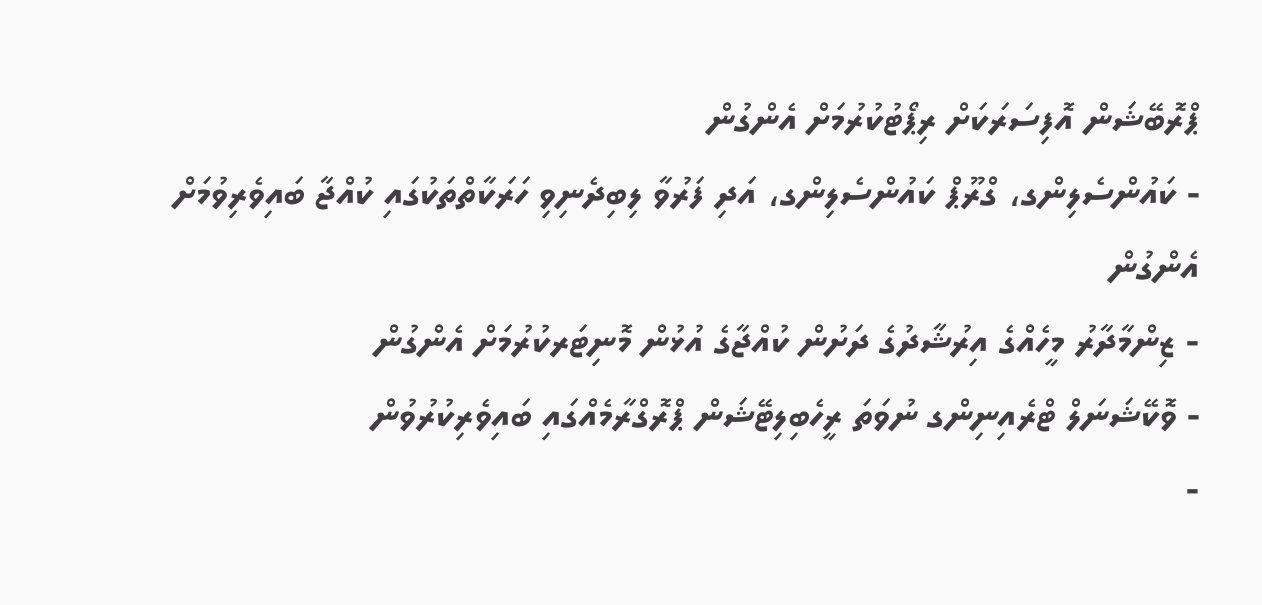ޕްރޮބޭޝަން އޮފިސަރަކަށް ރިޕޯޓުކުރުމަށް އެންގުން
- ކައުންސެލިންގ، ގްރޫޕް ކައުންސެލިންގ، އަދި ފަރުވާ ލިބިދެނިވި ހަރަކާތްތަކުގައި ކުއްޖާ ބައިވެރިވުމަށް އެންގުން
- ޒިންމާދާރު މީހެއްގެ އިރުޝާދުގެ ދަށުން ކުއްޖާގެ އުޅުން މޮނިޓަރކުރުމަށް އެންގުން
- ވޮކޭޝަނަލް ޓްރެއިނިންގ ނުވަތަ ރީހެބިލިޓޭޝަން ޕްރޮގްރާމެއްގައި ބައިވެރިކުރުވުން
-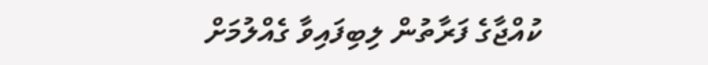ކުއްޖާގެ ފަރާތުން ލިބިފައިވާ ގެއްލުމަށް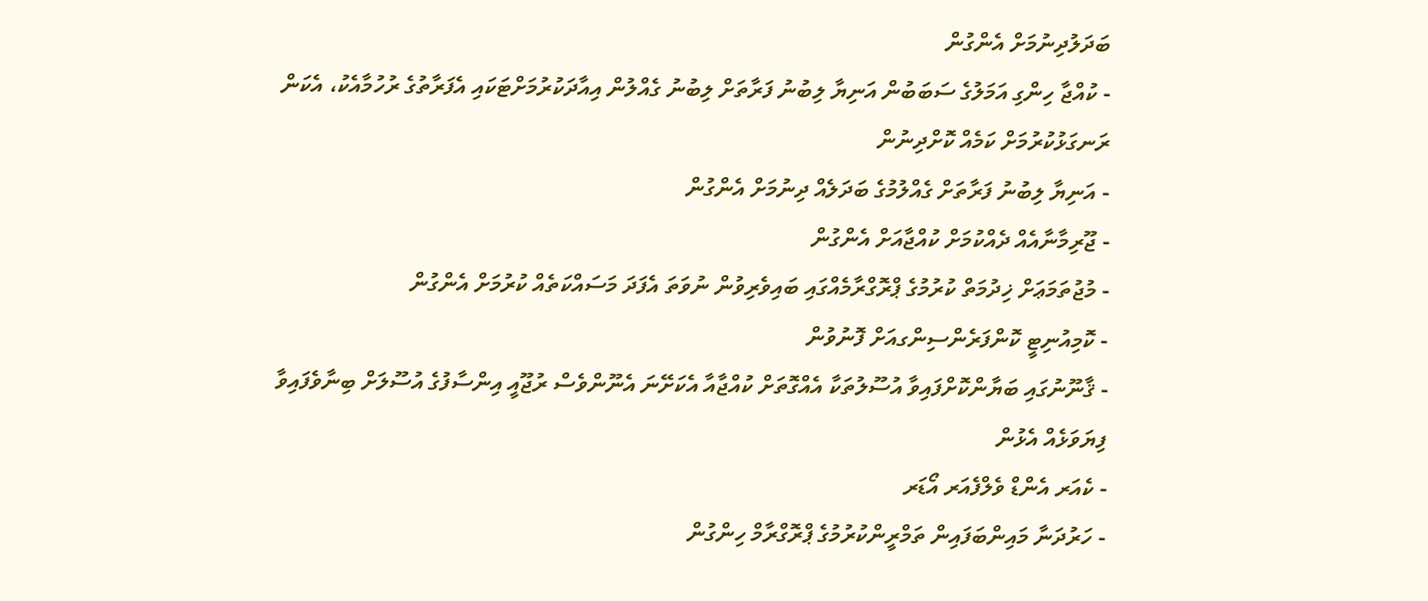ބަދަލުދިނުމަށް އެންގުން
- ކުއްޖާ ހިންގި އަމަލުގެ ސަބަބުން އަނިޔާ ލިބުނު ފަރާތަށް ލިބުނު ގެއްލުން އިއާދަކުރުމަށްޓަކައި އެފަރާތުގެ ރުހުމާއެކު، އެކަން ރަނގަޅުކުރުމަށް ކަމެއް ކޮށްދިނުން
- އަނިޔާ ލިބުނު ފަރާތަށް ގެއްލުމުގެ ބަދަލެއް ދިނުމަށް އެންގުން
- ޖޫރިމާނާއެއް ދެއްކުމަށް ކުއްޖާއަށް އެންގުން
- މުޖުތަމަޢަށް ޚިދުމަތް ކުރުމުގެ ޕްރޮގްރާމެއްގައި ބައިވެރިވުން ނުވަތަ އެފަދަ މަސައްކަތެއް ކުރުމަށް އެންގުން
- ކޮމިއުނިޓީ ކޮންފަރެންސިންގއަށް ފޮނުވުން
- ޤާނޫނުގައި ބަޔާންކޮށްފައިވާ އުސޫލުތަކާ އެއްގޮތަށް ކުއްޖާއާ އެކަށޭނަ އެނޫންވެސް ރުޖޫއީ އިންސާފުގެ އުސޫލަށް ބިނާވެފައިވާ ފިޔަވަޅެއް އެޅުން
- ކެއަރ އެންޑް ވެލްފެއަރ އޯޑަރ
- ހަރުދަނާ މައިންބަފައިން ތަމްރީންކުރުމުގެ ޕްރޮގްރާމް ހިންގުން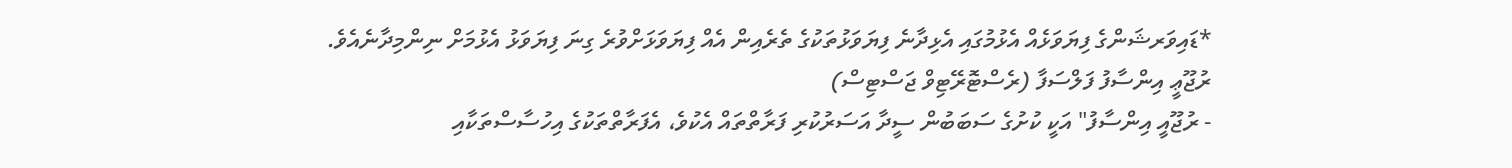*ޑައިވަރޝަންގެ ފިޔަވަޅެއް އެޅުމުގައި އެޅިދާނެ ފިޔަވަޅުތަކުގެ ތެރެއިން އެއް ފިޔަވަޅަށްވުރެ ގިނަ ފިޔަވަޅު އެޅުމަށް ނިންމިދާނެއެވެ.
ރުޖޫޢީ އިންސާފު ފަލްސަފާ (ރެސްޓޮރޭޓިވް ޖަސްޓިސް)
- ރުޖޫއީ އިންސާފު" އަކީ ކުށުގެ ސަބަބުން ސީދާ އަސަރުކުރި ފަރާތްތައް އެކުވެ، އެފަރާތްތަކުގެ އިހުސާސްތަކާއި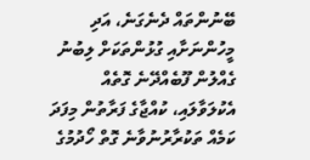ބޭނުންތައް ދެނެގަނެ، އަދި މީހުންނަށާއި ގުޅުންތަކަށް ލިބުނު ގެއްލުން ފޫބެއްދޭނެ ގޮތެއް އެކުލަވާލައި، ކުއްޖާގެ ފަރާތުން މިފަދަ ކަމެއް ތަކުރާރުނުވާނެ ގޮތް ހޯދުމުގެ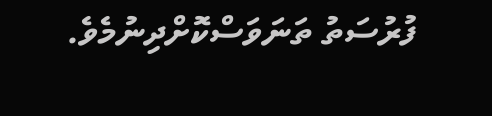ފުރުސަތު ތަނަވަސްކޮށްދިނުމެވެ.